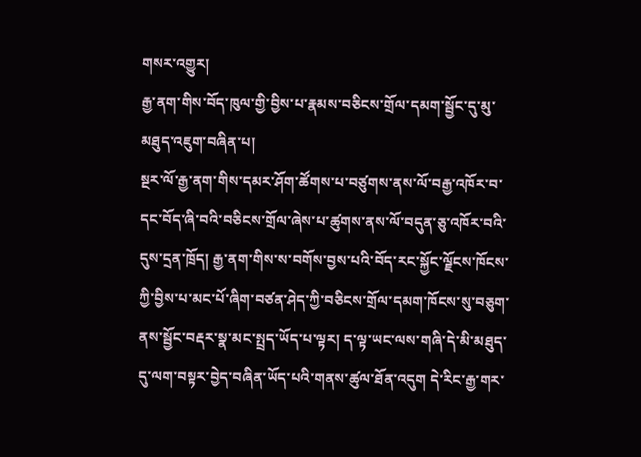གསར་འགྱུར།
རྒྱ་ནག་གིས་བོད་ཁུལ་གྱི་བྱིས་པ་རྣམས་བཅིངས་གྲོལ་དམག་སྦྱོང་དུ་མུ་མཐུད་འཇུག་བཞིན་པ།
སྔར་ལོ་རྒྱ་ནག་གིས་དམར་ཤོག་ཚོགས་པ་བཙུགས་ནས་ལོ་བརྒྱ་འཁོར་བ་དང་བོད་ཞི་བའི་བཅིངས་གྲོལ་ཞེས་པ་ཚུགས་ནས་ལོ་བདུན་ཅུ་འཁོར་བའི་དུས་དྲན་ཁྲོད། རྒྱ་ནག་གིས་ས་བགོས་བྱས་པའི་བོད་རང་སྐྱོང་ལྗོངས་ཁོངས་ཀྱི་བྱིས་པ་མང་པོ་ཞིག་བཙན་ཤེད་ཀྱི་བཅིངས་གྲོལ་དམག་ཁོངས་སུ་བཅུག་ནས་སྦྱོང་བརྡར་སྣ་མང་སྤྲད་ཡོད་པ་ལྟར། ད་ལྟ་ཡང་ལས་གཞི་དེ་མི་མཐུད་དུ་ལག་བསྟར་བྱེད་བཞིན་ཡོད་པའི་གནས་ཚུལ་ཐོན་འདུག དེ་རིང་རྒྱ་གར་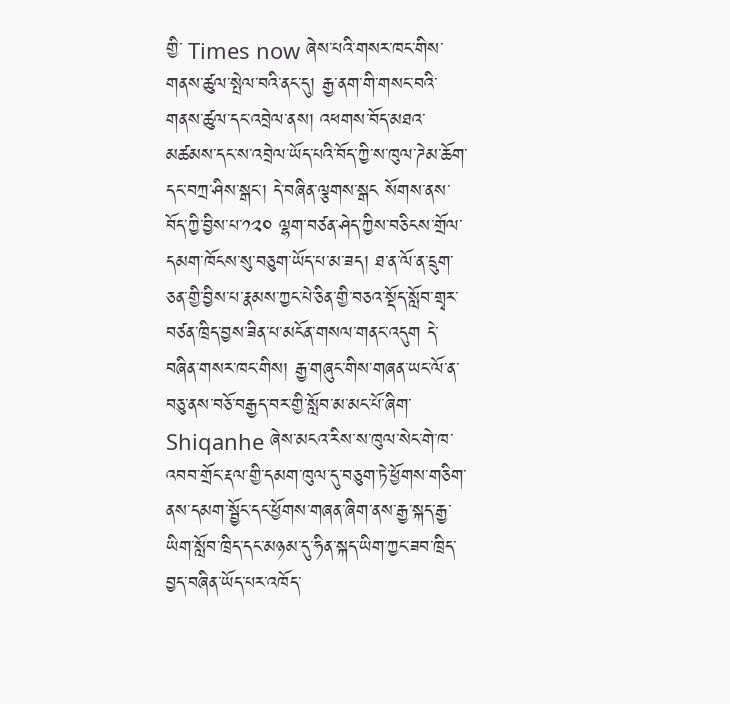གྱི་ Times now ཞེས་པའི་གསར་ཁང་གིས་གནས་ཚུལ་སྤེལ་བའི་ནང་དུ། རྒྱ་ནག་གི་གསང་བའི་གནས་ཚུལ་དང་འབྲེལ་ནས། འཕགས་བོད་མཐའ་མཚམས་དང་ས་འབྲེལ་ཡོད་པའི་བོད་ཀྱི་ས་ཁུལ་ཌེམ་ཆོག་དང་བཀྲ་ཤིས་སྒང་། དེ་བཞིན་ལྕགས་སྒང སོགས་ནས་བོད་ཀྱི་བྱིས་པ་༡༢༠ ལྷག་བཙན་ཤེད་ཀྱིས་བཅིངས་གྲོལ་དམག་ཁོངས་སུ་བཅུག་ཡོད་པ་མ་ཟད། ཐ་ན་ལོ་ན་དྲུག་ཅན་གྱི་བྱིས་པ་རྣམས་ཀྱང་པེ་ཅིན་གྱི་བཅའ་སྡོད་སློབ་གྲྭར་བཙན་ཁྲིད་བྱས་ཟིན་པ་མངོན་གསལ་གནང་འདུག དེ་བཞིན་གསར་ཁང་གིས། རྒྱ་གཞུང་གིས་གཞན་ཡང་ལོ་ན་བཅུ་ནས་བཅོ་བརྒྱད་བར་གྱི་སློབ་མ་མང་པོ་ཞིག་ Shiqanhe ཞེས་མངའ་རིས་ས་ཁུལ་སེང་གེ་ཁ་འབབ་གྲོང་རྡལ་གྱི་དམག་ཁུལ་དུ་བཅུག་ཏེ་ཕྱོགས་གཅིག་ནས་དམག་སྦྱོང་དང་ཕྱོགས་གཞན་ཞིག་ནས་རྒྱ་སྐད་རྒྱ་ཡིག་སློབ་ཁྲིད་དང་མཉམ་དུ་ཧིན་སྐད་ཡིག་ཀྱང་ཟབ་ཁྲིད་བྱད་བཞིན་ཡོད་པར་འཁོད་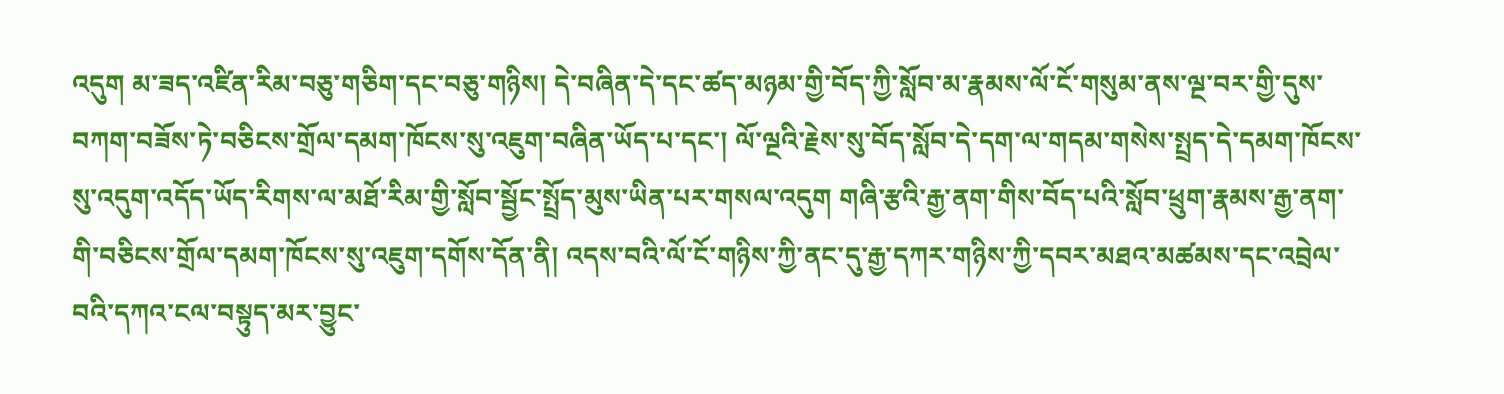འདུག མ་ཟད་འཛིན་རིམ་བཅུ་གཅིག་དང་བཅུ་གཉིས། དེ་བཞིན་དེ་དང་ཚད་མཉམ་གྱི་བོད་ཀྱི་སློབ་མ་རྣམས་ལོ་ངོ་གསུམ་ནས་ལྔ་བར་གྱི་དུས་བཀག་བཟོས་ཏེ་བཅིངས་གྲོལ་དམག་ཁོངས་སུ་འཇུག་བཞིན་ཡོད་པ་དང་། ལོ་ལྔའི་རྗེས་སུ་བོད་སློབ་དེ་དག་ལ་གདམ་གསེས་སྤྲད་དེ་དམག་ཁོངས་སུ་འདུག་འདོད་ཡོད་རིགས་ལ་མཐོ་རིམ་གྱི་སློབ་སྦྱོང་སྤྲོད་མུས་ཡིན་པར་གསལ་འདུག གཞི་རྩའི་རྒྱ་ནག་གིས་བོད་པའི་སློབ་ཕྲུག་རྣམས་རྒྱ་ནག་གི་བཅིངས་གྲོལ་དམག་ཁོངས་སུ་འཇུག་དགོས་དོན་ནི། འདས་བའི་ལོ་ངོ་གཉིས་ཀྱི་ནང་དུ་རྒྱ་དཀར་གཉིས་ཀྱི་དབར་མཐའ་མཚམས་དང་འབྲེལ་བའི་དཀའ་ངལ་བསྟུད་མར་བྱུང་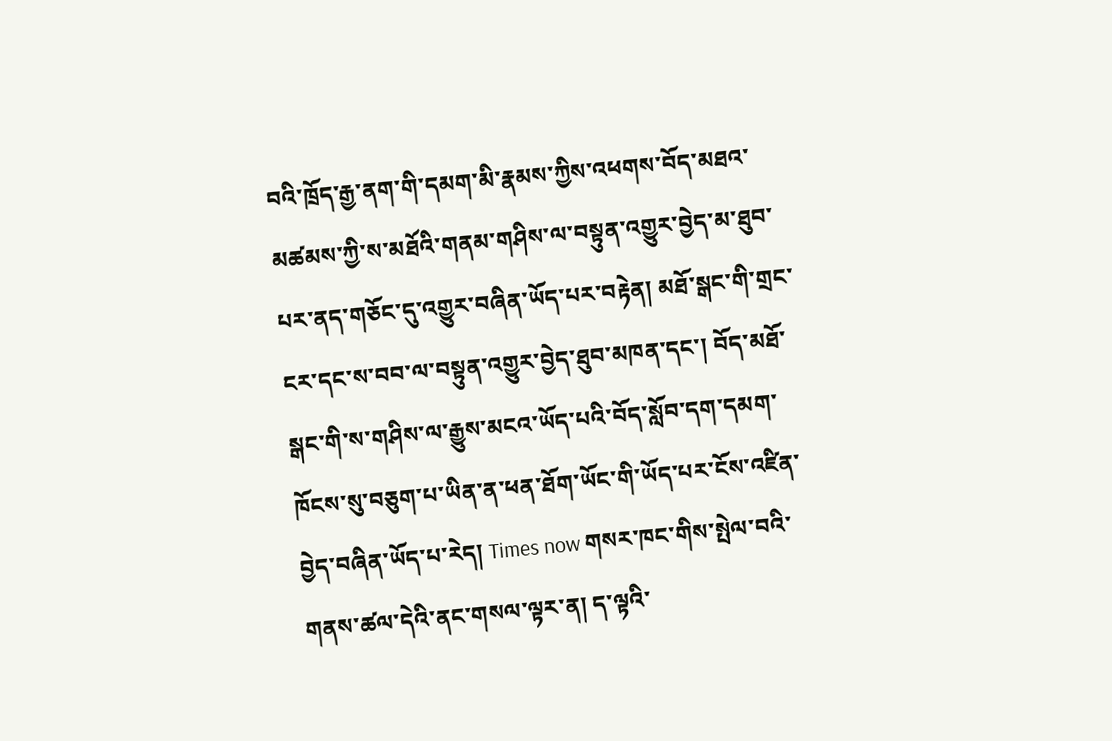བའི་ཁྲོད་རྒྱ་ནག་གི་དམག་མི་རྣམས་ཀྱིས་འཕགས་བོད་མཐའ་མཚམས་ཀྱི་ས་མཐོའི་གནམ་གཤིས་ལ་བསྟུན་འགྱུར་བྱེད་མ་ཐུབ་པར་ནད་གཅོང་དུ་འགྱུར་བཞིན་ཡོད་པར་བརྟེན། མཐོ་སྒང་གི་གྲང་ངར་དང་ས་བབ་ལ་བསྟུན་འགྱུར་བྱེད་ཐུབ་མཁན་དང་། བོད་མཐོ་སྒང་གི་ས་གཤིས་ལ་རྒྱུས་མངའ་ཡོད་པའི་བོད་སློབ་དག་དམག་ཁོངས་སུ་བཅུག་པ་ཡིན་ན་ཕན་ཐོག་ཡོང་གི་ཡོད་པར་ངོས་འཛིན་བྱེད་བཞིན་ཡོད་པ་རེད། Times now གསར་ཁང་གིས་སྤེལ་བའི་གནས་ཚལ་དེའི་ནང་གསལ་ལྟར་ན། ད་ལྟའི་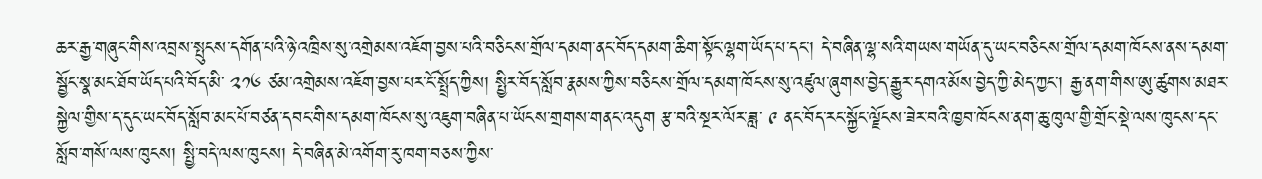ཆར་རྒྱ་གཞུང་གིས་འབྲས་སྤུངས་དགོན་པའི་ཉེ་འཁྲིས་སུ་འགྲེམས་འཇོག་བྱས་པའི་བཅིངས་གྲོལ་དམག་ནང་བོད་དམག་ཆིག་སྟོང་ལྷག་ཡོད་པ་དང་། དེ་བཞིན་ལྷ་སའི་གཡས་གཡོན་དུ་ཡང་བཅིངས་གྲོལ་དམག་ཁོངས་ནས་དམག་སྦྱོང་སྣ་མང་ཐོབ་ཡོད་པའི་བོད་མི་ ༢༡༦ ཙམ་འགྲེམས་འཇོག་བྱས་པར་ངོ་སྤྲོད་ཀྱིས། སྤྱིར་བོད་སློབ་རྣམས་ཀྱིས་བཅིངས་གྲོལ་དམག་ཁོངས་སུ་འཛུལ་ཞུགས་བྱེད་རྒྱུར་དགའ་མོས་བྱེད་ཀྱི་མེད་ཀྱང་། རྒྱ་ནག་གིས་ཨུ་ཚུགས་མཐར་སྐྱེལ་གྱིས་ད་དུང་ཡང་བོད་སློབ་མང་པོ་བཙན་དབང་གིས་དམག་ཁོངས་སུ་འཇུག་བཞིན་པ་ཡོངས་གྲགས་གནང་འདུག རྩ་བའི་སྔར་ལོར་ཟླ་ ༩ ནང་བོད་རང་སྐྱོང་ལྗོངས་ཟེར་བའི་ཁྱབ་ཁོངས་ནག་ཆུ་ཁུལ་གྱི་གྲོང་སྡེ་ལས་ཁུངས་དང་སློབ་གསོ་ལས་ཁུངས། སྤྱི་བདེ་ལས་ཁུངས། དེ་བཞིན་མེ་འགོག་རུ་ཁག་བཅས་ཀྱིས་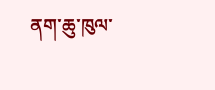ནག་ཆུ་ཁུལ་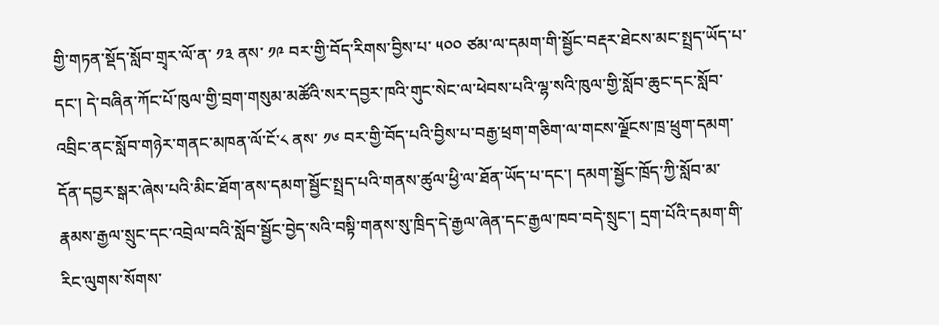གྱི་གཏན་སྡོད་སློབ་གྲྭར་ལོ་ན་ ༡༣ ནས་ ༡༩ བར་གྱི་བོད་རིགས་བྱིས་པ་ ༥༠༠ ཙམ་ལ་དམག་གི་སྦྱོང་བརྡར་ཐེངས་མང་སྤྲད་ཡོད་པ་དང་། དེ་བཞིན་ཀོང་པོ་ཁུལ་གྱི་བྲག་གསུམ་མཚོའི་སར་དབྱར་ཁའི་གུང་སེང་ལ་ཕེབས་པའི་ལྷ་སའི་ཁུལ་གྱི་སློབ་ཆུང་དང་སློབ་འབྲིང་ནང་སློབ་གཉེར་གནང་མཁན་ལོ་ངོ་༨ ནས་ ༡༦ བར་གྱི་བོད་པའི་བྱིས་པ་བརྒྱ་ཕྲག་གཅིག་ལ་གངས་ལྗོངས་ཁྲ་ཕྲུག་དམག་དོན་དབྱར་སྒར་ཞེས་པའི་མིང་ཐོག་ནས་དམག་སྦྱོང་སྤྲད་པའི་གནས་ཚུལ་ཕྱི་ལ་ཐོན་ཡོད་པ་དང་། དམག་སྦྱོང་ཁྲོད་ཀྱི་སློབ་མ་རྣམས་རྒྱལ་སྲུང་དང་འབྲེལ་བའི་སློབ་སྦྱོང་བྱེད་སའི་བསྟི་གནས་སུ་ཁྲིད་དེ་རྒྱལ་ཞེན་དང་རྒྱལ་ཁབ་བདེ་སྲུང་། དྲག་པོའི་དམག་གི་རིང་ལུགས་སོགས་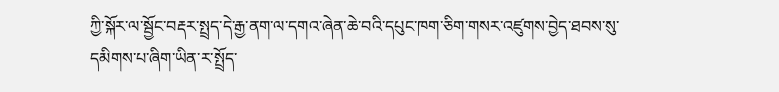ཀྱི་སྐོར་ལ་སྦྱོང་བརྡར་སྤྲད་དེ་རྒྱ་ནག་ལ་དགའ་ཞེན་ཆེ་བའི་དཔུང་ཁག་ཅིག་གསར་འཛུགས་བྱེད་ཐབས་སུ་དམིགས་པ་ཞིག་ཡིན་ར་སྤྲོད་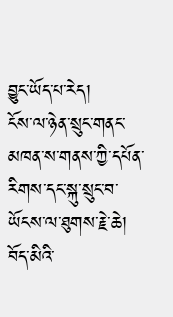བྱུང་ཡོད་པ་རེད།
ངོས་ལ་ཉེན་སྲུང་གནང་མཁན་ས་གནས་ཀྱི་དཔོན་རིགས་དང་སྐུ་སྲུང་བ་ཡོངས་ལ་ཐུགས་རྗེ་ཆེ།
བོད་མིའི་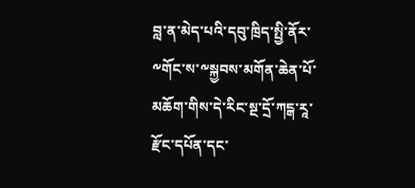བླ་ན་མེད་པའི་དབུ་ཁྲིད་སྤྱི་ནོར་༸གོང་ས་༸སྐྱབས་མགོན་ཆེན་པོ་མཆོག་གིས་དེ་རིང་སྔ་དྲོ་ཀངྒ་རཱ་རྫོང་དཔོན་དང་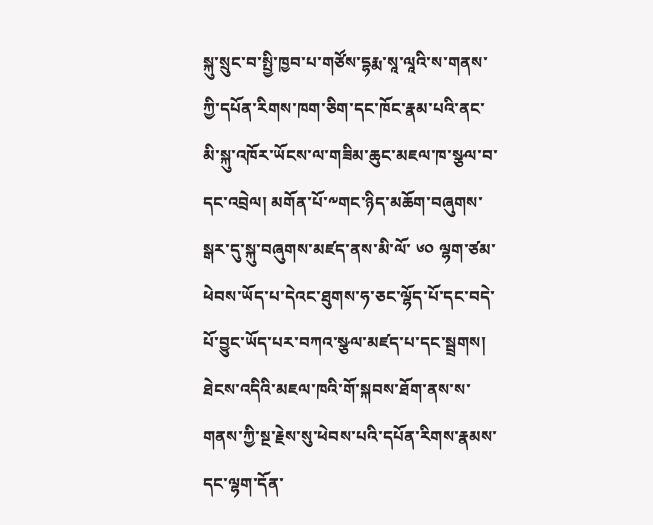སྐུ་སྲུང་བ་སྤྱི་ཁྱབ་པ་གཙོས་དྷརྨ་སཱ་ལཱའི་ས་གནས་ཀྱི་དཔོན་རིགས་ཁག་ཅིག་དང་ཁོང་རྣམ་པའི་ནང་མི་སྐུ་འཁོར་ཡོངས་ལ་གཟིམ་ཆུང་མཇལ་ཁ་སྩལ་བ་དང་འབྲེལ། མགོན་པོ་༸གང་ཉིད་མཆོག་བཞུགས་སྒར་དུ་སྐུ་བཞུགས་མཛད་ནས་མི་ལོ་ ༦༠ ལྷག་ཙམ་ཕེབས་ཡོད་པ་དེའང་ཐུགས་ཧ་ཅང་ལྷོད་པོ་དང་བདེ་པོ་བྱུང་ཡོད་པར་བཀའ་སྩལ་མཛད་པ་དང་སྦྲགས། ཐེངས་འདིའི་མཇལ་ཁའི་གོ་སྐབས་ཐོག་ནས་ས་གནས་ཀྱི་སྔ་རྗེས་སུ་ཕེབས་པའི་དཔོན་རིགས་རྣམས་དང་ལྷག་དོན་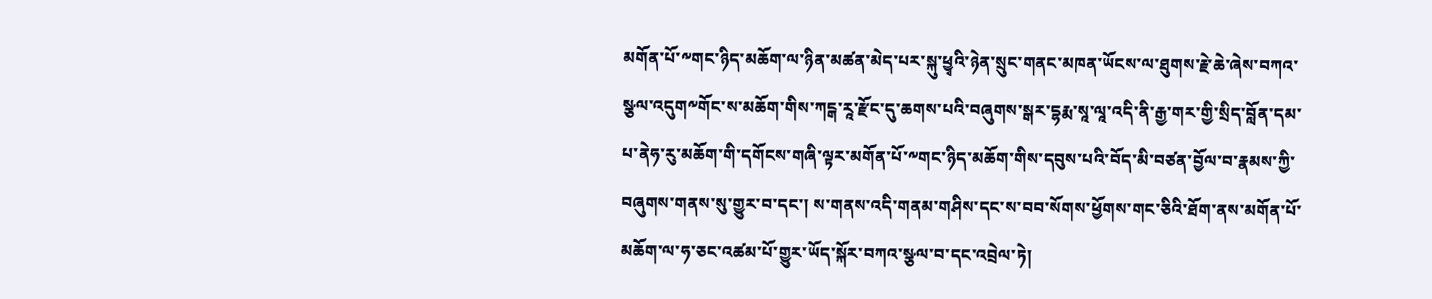མགོན་པོ་༸གང་ཉིད་མཆོག་ལ་ཉིན་མཚན་མེད་པར་སྐུ་ཕྱྭའི་ཉེན་སྲུང་གནང་མཁན་ཡོངས་ལ་ཐུགས་རྗེ་ཆེ་ཞེས་བཀའ་སྩལ་འདུག༸གོང་ས་མཆོག་གིས་ཀངྒ་རཱ་རྫོང་དུ་ཆགས་པའི་བཞུགས་སྒར་དྷརྨ་སཱ་ལཱ་འདི་ནི་རྒྱ་གར་གྱི་སྲིད་བློན་དམ་པ་ནེཧ་རུ་མཆོག་གི་དགོངས་གཞི་ལྟར་མགོན་པོ་༸གང་ཉིད་མཆོག་གིས་དབུས་པའི་བོད་མི་བཙན་བྱོལ་བ་རྣམས་ཀྱི་བཞུགས་གནས་སུ་གྱུར་བ་དང་། ས་གནས་འདི་གནམ་གཤིས་དང་ས་བབ་སོགས་ཕྱོགས་གང་ཅིའི་ཐོག་ནས་མགོན་པོ་མཆོག་ལ་ཧ་ཅང་འཚམ་པོ་གྱུར་ཡོད་སྐོར་བཀའ་སྩལ་བ་དང་འབྲེལ་ཏེ།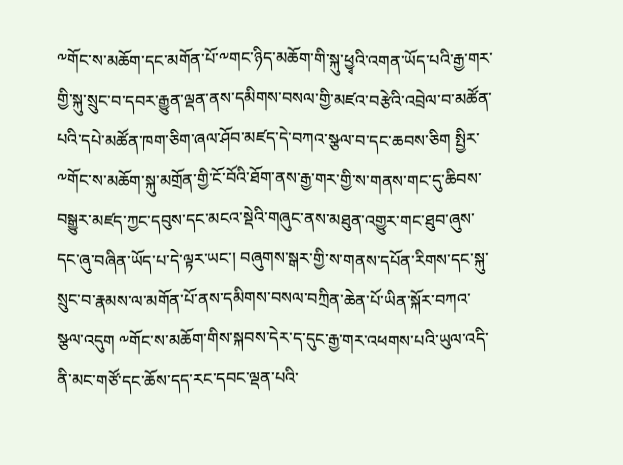༸གོང་ས་མཆོག་དང་མགོན་པོ་༸གང་ཉིད་མཆོག་གི་སྐུ་ཕྱྭའི་འགན་ཡོད་པའི་རྒྱ་གར་གྱི་སྐུ་སྲུང་བ་དབར་རྒྱུན་ལྡན་ནས་དམིགས་བསལ་གྱི་མཛའ་བརྩེའི་འབྲེལ་བ་མཚོན་པའི་དཔེ་མཚོན་ཁག་ཅིག་ཞལ་ཤོབ་མཛད་དེ་བཀའ་སྩལ་བ་དང་ཆབས་ཅིག སྤྱིར་༸གོང་ས་མཆོག་སྐུ་མགྲོན་གྱི་ངོ་བོའི་ཐོག་ནས་རྒྱ་གར་གྱི་ས་གནས་གང་དུ་ཆིབས་བསྒྱུར་མཛད་ཀྱང་དབུས་དང་མངའ་སྡེའི་གཞུང་ནས་མཐུན་འགྱུར་གང་ཐུབ་ཞུས་དང་ཞུ་བཞིན་ཡོད་པ་དེ་ལྟར་ཡང་། བཞུགས་སྒར་གྱི་ས་གནས་དཔོན་རིགས་དང་སྐུ་སྲུང་བ་རྣམས་ལ་མགོན་པོ་ནས་དམིགས་བསལ་བཀྲིན་ཆེན་པོ་ཡིན་སྐོར་བཀའ་སྩལ་འདུག ༸གོང་ས་མཆོག་གིས་སྐབས་དེར་ད་དུང་རྒྱ་གར་འཕགས་པའི་ཡུལ་འདི་ནི་མང་གཙོ་དང་ཆོས་དད་རང་དབང་ལྡན་པའི་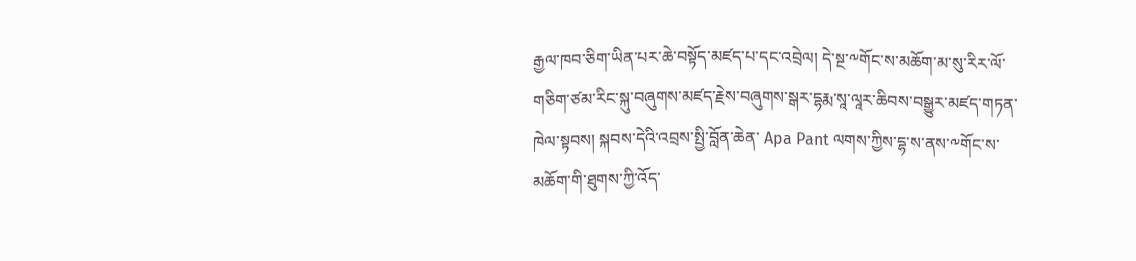རྒྱལ་ཁབ་ཅིག་ཡིན་པར་ཆེ་བསྟོད་མཛད་པ་དང་འབྲེལ། དེ་སྔ་༸གོང་ས་མཆོག་མ་སུ་རིར་ལོ་གཅིག་ཙམ་རིང་སྐུ་བཞུགས་མཛད་རྗེས་བཞུགས་སྒར་དྷརྨ་སཱ་ལཱར་ཆིབས་བསྒྱུར་མཛད་གཏན་ཁེལ་སྟབས། སྐབས་དེའི་འབྲས་སྤྱི་བློན་ཆེན་ Apa Pant ལགས་ཀྱིས་དྷ་ས་ནས་༸གོང་ས་མཆོག་གི་ཐུགས་ཀྱི་འོད་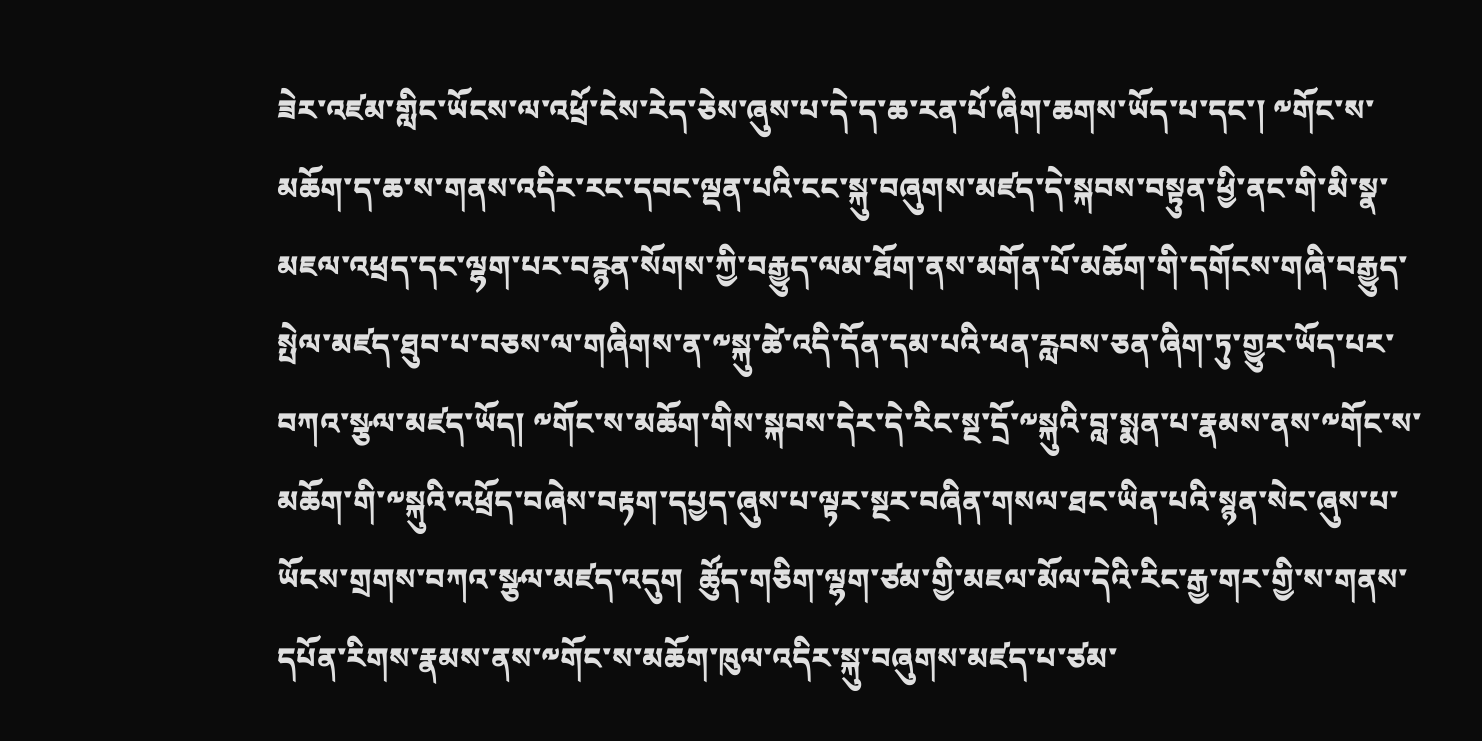ཟེར་འཛམ་གླིང་ཡོངས་ལ་འཕྲོ་ངེས་རེད་ཅེས་ཞུས་པ་དེ་ད་ཆ་རན་པོ་ཞིག་ཆགས་ཡོད་པ་དང་། ༸གོང་ས་མཆོག་ད་ཆ་ས་གནས་འདིར་རང་དབང་ལྡན་པའི་ངང་སྐུ་བཞུགས་མཛད་དེ་སྐབས་བསྟུན་ཕྱི་ནང་གི་མི་སྣ་མཇལ་འཕྲད་དང་ལྷག་པར་བརྙན་སོགས་ཀྱི་བརྒྱུད་ལམ་ཐོག་ནས་མགོན་པོ་མཆོག་གི་དགོངས་གཞི་བརྒྱུད་སྤེལ་མཛད་ཐུབ་པ་བཅས་ལ་གཞིགས་ན་༸སྐུ་ཚེ་འདི་དོན་དམ་པའི་ཕན་རླབས་ཅན་ཞིག་ཏུ་གྱུར་ཡོད་པར་བཀའ་སྩལ་མཛད་ཡོད། ༸གོང་ས་མཆོག་གིས་སྐབས་དེར་དེ་རིང་སྔ་དྲོ་༸སྐུའི་བླ་སྨན་པ་རྣམས་ནས་༸གོང་ས་མཆོག་གི་༸སྐུའི་འཕྲོད་བཞེས་བརྟག་དཔྱད་ཞུས་པ་ལྟར་སྔར་བཞིན་གསལ་ཐང་ཡིན་པའི་སྙན་སེང་ཞུས་པ་ཡོངས་གྲགས་བཀའ་སྩལ་མཛད་འདུག  ཚོུད་གཅིག་ལྷག་ཙམ་གྱི་མཇལ་མོལ་དེའི་རིང་རྒྱ་གར་གྱི་ས་གནས་དཔོན་རིགས་རྣམས་ནས་༸གོང་ས་མཆོག་ཁུལ་འདིར་སྐུ་བཞུགས་མཛད་པ་ཙམ་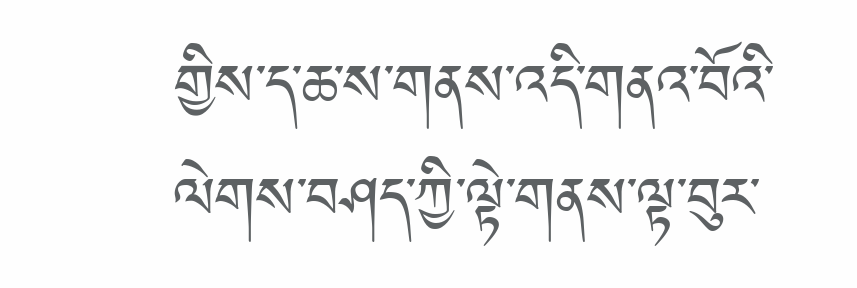གྱིས་ད་ཆ་ས་གནས་འདི་གནའ་བོའི་ལེགས་བཤད་ཀྱི་ལྟེ་གནས་ལྟ་བུར་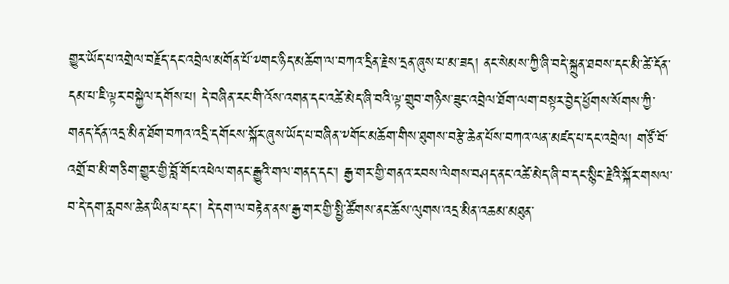གྱུར་ཡོད་པ་འགྲེལ་བརྗོད་དང་འབྲེལ་མགོན་པོ་༸གང་ཉིད་མཆོག་ལ་བཀའ་དྲིན་རྗེས་དྲན་ཞུས་པ་མ་ཟད། ནང་སེམས་ཀྱི་ཞི་བདེ་སྐྲུན་ཐབས་དང་མི་ཚེ་དོན་དམ་པ་ཇི་ལྟར་བསྐྱེལ་དགོས་པ། དེ་བཞིན་རང་གི་འོས་འགན་དང་འཚེ་མེད་ཞི་བའི་ལྟ་གྲུབ་གཉིས་ཟུང་འབྲེལ་ཐོག་ལག་བསྟར་བྱེད་ཕྱོགས་སོགས་ཀྱི་གནད་དོན་འདྲ་མིན་ཐོག་བཀའ་འདྲི་དགོངས་སྐོར་ཞུས་ཡོད་པ་བཞིན་༸གོང་མཆོག་གིས་ཐུགས་བརྩེ་ཆེན་པོས་བཀའ་ལན་མཛད་པ་དང་འབྲེལ། གཙོ་བོ་འགྲོ་བ་མི་གཅིག་གྱུར་གྱི་བློ་གོང་འཕེལ་གནང་རྒྱུའི་གལ་གནད་དང་། རྒྱ་གར་གྱི་གནའ་རབས་ལེགས་བཤད་ནང་འཚེ་མེད་ཞི་བ་དང་སྙིང་རྗེའི་སྐོར་གསལ་བ་དེ་དག་རླབས་ཆེན་ཡིན་པ་དང་། དེ་དག་ལ་བརྟེན་ནས་རྒྱ་གར་གྱི་སྤྱི་ཚོགས་ནང་ཆོས་ལུགས་འདྲ་མིན་འཆམ་མཐུན་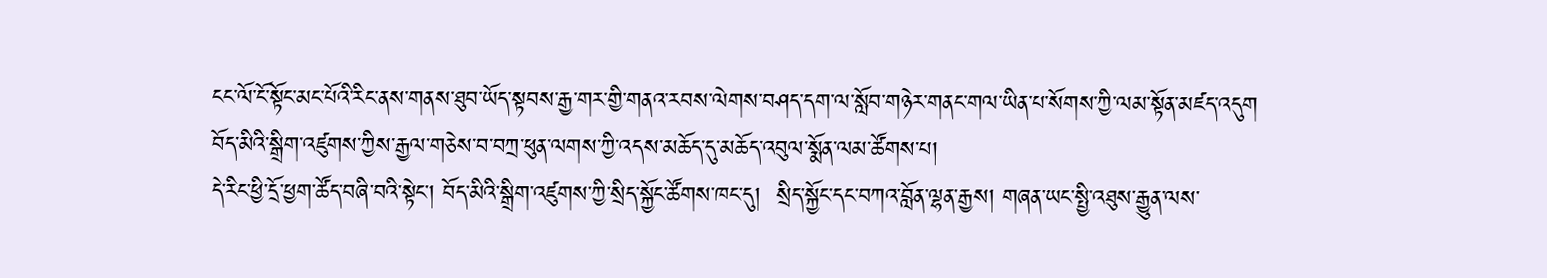ངང་ལོ་ངོ་སྟོང་མང་པོའི་རིང་ནས་གནས་ཐུབ་ཡོད་སྟབས་རྒྱ་གར་གྱི་གནའ་རབས་ལེགས་བཤད་དག་ལ་སློབ་གཉེར་གནང་གལ་ཡིན་པ་སོགས་ཀྱི་ལམ་སྟོན་མཛད་འདུག
བོད་མིའི་སྒྲིག་འཛུགས་ཀྱིས་རྒྱལ་གཅེས་བ་བཀྲ་ཕུན་ལགས་ཀྱི་འདས་མཆོད་དུ་མཆོད་འབུལ་སྨོན་ལམ་ཚོགས་པ།
དེ་རིང་ཕྱི་དྲོ་ཕྱག་ཚོད་བཞི་བའི་སྟེང་། བོད་མིའི་སྒྲིག་འཛུགས་ཀྱི་སྲིད་སྐྱོང་ཚོགས་ཁང་དུ།  སྲིད་སྐྱོང་དང་བཀའ་བློན་ལྷན་རྒྱས། གཞན་ཡང་སྤྱི་འཐུས་རྒྱུན་ལས་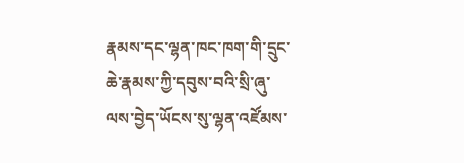རྣམས་དང་ལྷན་ཁང་ཁག་གི་དྲུང་ཆེ་རྣམས་ཀྱི་དབུས་བའི་སྲི་ཞུ་ལས་བྱེད་ཡོངས་སུ་ལྷན་འཛོམས་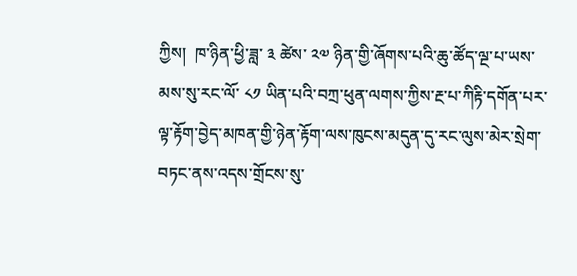ཀྱིས།  ཁ་ཉིན་ཕྱི་ཟླ་ ༣ ཚེས་ ༢༧ ཉིན་གྱི་ཞོགས་པའི་ཆུ་ཚོད་ལྔ་པ་ཡས་མས་སུ་རང་ལོ་ ༨༡ ཡིན་པའི་བཀྲ་ཕུན་ལགས་ཀྱིས་རྔ་པ་ཀིརྟི་དགོན་པར་ལྟ་རྟོག་བྱེད་མཁན་གྱི་ཉེན་རྟོག་ལས་ཁུངས་མདུན་དུ་རང་ལུས་མེར་སྲེག་བཏང་ནས་འདས་གྲོངས་སུ་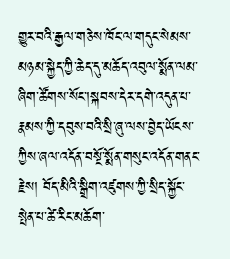གྱུར་བའི་རྒྱལ་གཅེས་ཁོང་ལ་གདུང་སེམས་མཉམ་སྐྱེད་ཀྱི་ཆེད་དུ་མཆོད་འབུལ་སྨོན་ལམ་ཞིག་ཚོགས་སོང་།སྐབས་དེར་དགེ་འདུན་པ་རྣམས་ཀྱི་དབུས་བའི་སྲི་ཞུ་ལས་བྱེད་ཡོངས་ཀྱིས་ཞལ་འདོན་བསྔོ་སྨོན་གསུང་འདོན་གནང་རྗེས། བོད་མིའི་སྒྲིག་འཛུགས་ཀྱི་སྲིད་སྐྱོང་སྤེན་པ་ཚེ་རིང་མཆོག་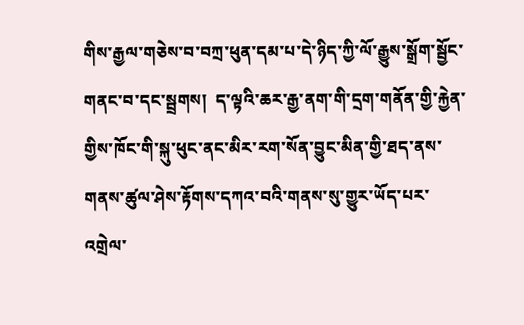གིས་རྒྱལ་གཅེས་བ་བཀྲ་ཕུན་དམ་པ་དེ་ཉིད་ཀྱི་ལོ་རྒྱུས་སྒྲོག་སྦྱོང་གནང་བ་དང་སྦྲགས།  ད་ལྟའི་ཆར་རྒྱ་ནག་གི་དྲག་གནོན་གྱི་རྐྱེན་གྱིས་ཁོང་གི་སྐུ་ཕུང་ནང་མིར་རག་སོན་བྱུང་མིན་གྱི་ཐད་ནས་གནས་ཚུལ་ཤེས་རྟོགས་དཀའ་བའི་གནས་སུ་གྱུར་ཡོད་པར་འགྲེལ་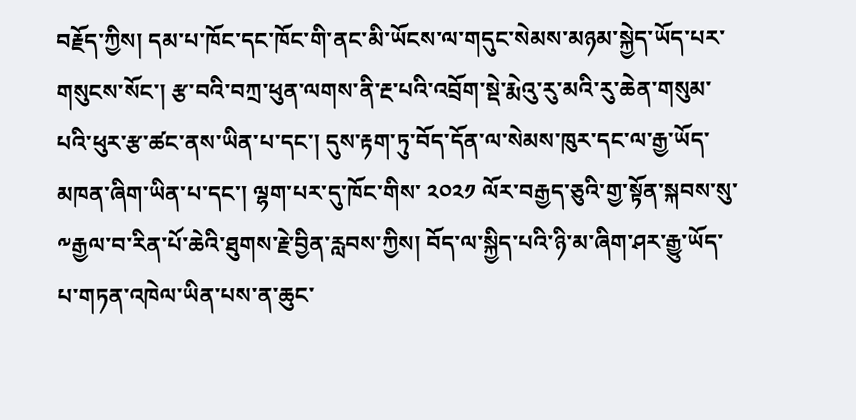བརྗོད་ཀྱིས། དམ་པ་ཁོང་དང་ཁོང་གི་ནང་མི་ཡོངས་ལ་གདུང་སེམས་མཉམ་སྐྱེད་ཡོད་པར་གསུངས་སོང་། རྩ་བའི་བཀྲ་ཕུན་ལགས་ནི་རྔ་པའི་འབྲོག་སྡེ་རྨེའུ་རུ་མའི་རུ་ཆེན་གསུམ་པའི་ཕུར་རྩ་ཚང་ནས་ཡིན་པ་དང་། དུས་རྟག་ཏུ་བོད་དོན་ལ་སེམས་ཁུར་དང་ལ་རྒྱ་ཡོད་མཁན་ཞིག་ཡིན་པ་དང་། ལྷག་པར་དུ་ཁོང་གིས་ ༢༠༢༡ ལོར་བརྒྱད་ཅུའི་གྱ་སྟོན་སྐབས་སུ་༸རྒྱལ་བ་རིན་པོ་ཆེའི་ཐུགས་རྗེ་བྱིན་རླབས་ཀྱིས། བོད་ལ་སྐྱིད་པའི་ཉི་མ་ཞིག་ཤར་རྒྱུ་ཡོད་པ་གཏན་འཁེལ་ཡིན་པས་ན་ཆུང་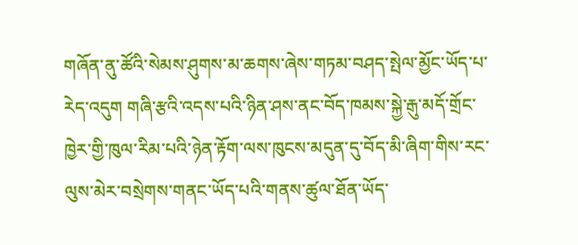གཞོན་ནུ་ཚོའི་སེམས་ཤུགས་མ་ཆགས་ཞེས་གཏམ་བཤད་སྤེལ་མྱོང་ཡོད་པ་རེད་འདུག གཞི་རྩའི་འདས་པའི་ཉིན་ཤས་ནང་བོད་ཁམས་སྐྱེ་རྒུ་མདོ་གྲོང་ཁྱེར་གྱི་ཁུལ་རིམ་པའི་ཉེན་རྟོག་ལས་ཁུངས་མདུན་དུ་བོད་མི་ཞིག་གིས་རང་ལུས་མེར་བསྲེགས་གནང་ཡོད་པའི་གནས་ཚུལ་ཐོན་ཡོད་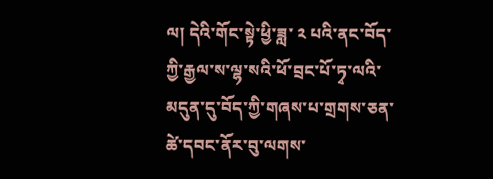ལ། དེའི་གོང་སྟེ་ཕྱི་ཟླ་ ༢ པའི་ནང་བོད་ཀྱི་རྒྱལ་ས་ལྷ་སའི་ཕོ་བྲང་པོ་ཏྭ་ལའི་མདུན་དུ་བོད་ཀྱི་གཞས་པ་གྲགས་ཅན་ཚེ་དབང་ནོར་བུ་ལགས་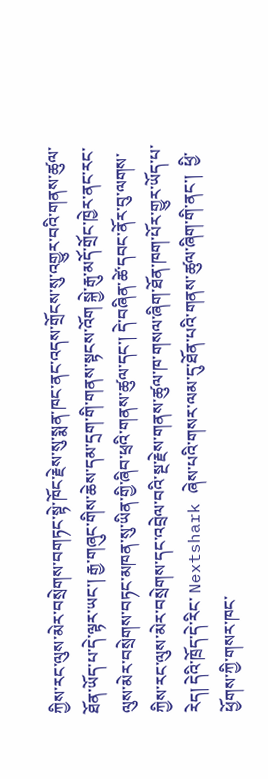ཀྱིས་རང་ལུས་མེར་བསྲེགས་བགཏང་སྟེ་ཁོང་རྗེས་སུ་སྨན་ཁང་ནང་འདས་གྲོངས་སུ་འགྱུར་བའི་གནས་ཚུལ་ཐོན་ཡོད་པ་དེ་ལྟར་ཡང་། རྒྱ་གཞུང་གིས་ཆེས་དམ་དྲག་གི་གནས་སྟངས་འོག སྐྱེ་རྒུ་མདོ་གྲོང་ཁྱེར་ནང་རང་ལུས་མེར་བསྲེགས་བཏང་མཁན་སུ་ཡིན་གྱི་ཞིབ་ཕྲའི་གནས་ཚུལ་དང་། དེ་བཞིན་ཚེ་དབང་ནོར་བུ་ལགས་ཀྱིས་རང་ལུས་མེར་བསྲེགས་དང་འབྲེལ་བའི་སྔ་རྗེས་གནས་ཚུལ་ཁ་གསལ་ཞིག་ཐོན་ཁག་པོར་གྱུར་ཡོད་པ་རེད། དེའི་ཁྲོད་དེ་རིང་ Nextshark ཞེས་པའི་གསར་ལམ་དུ་ཐོན་པའི་གནས་ཚུལ་ཞིག་གི་ནང་།  ཕྱི་ཕྱོགས་ཀྱི་གསར་ཁང་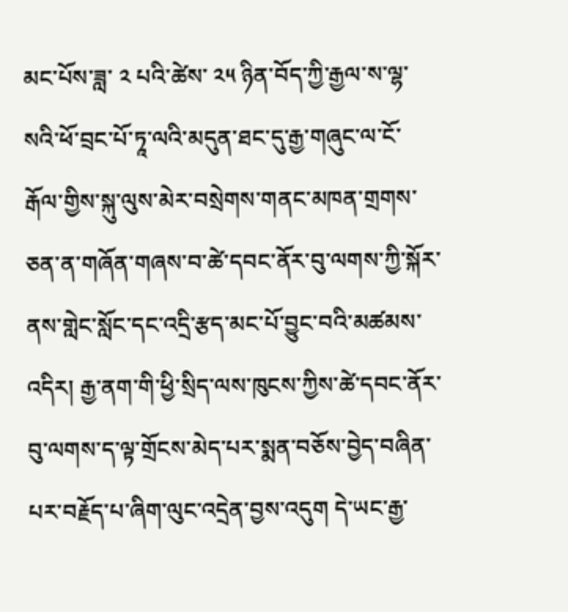མང་པོས་ཟླ་ ༢ པའི་ཚེས་ ༢༥ ཉིན་བོད་ཀྱི་རྒྱལ་ས་ལྷ་སའི་ཕོ་བྲང་པོ་ཏཱ་ལའི་མདུན་ཐང་དུ་རྒྱ་གཞུང་ལ་ངོ་རྒོལ་གྱིས་སྐུ་ལུས་མེར་བསྲེགས་གནང་མཁན་གྲགས་ཅན་ན་གཞོན་གཞས་བ་ཚེ་དབང་ནོར་བུ་ལགས་ཀྱི་སྐོར་ནས་གླེང་སློང་དང་འདྲི་རྩད་མང་པོ་བྱུང་བའི་མཚམས་འདིར། རྒྱ་ནག་གི་ཕྱི་སྲིད་ལས་ཁུངས་ཀྱིས་ཚེ་དབང་ནོར་བུ་ལགས་ད་ལྟ་གྲོངས་མེད་པར་སྨན་བཅོས་བྱེད་བཞིན་པར་བརྗོད་པ་ཞིག་ལུང་འདྲེན་བྱས་འདུག དེ་ཡང་རྒྱ་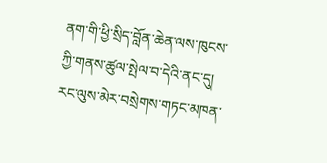ནག་གི་ཕྱི་སྲིད་བློན་ཆེན་ལས་ཁུངས་ཀྱི་གནས་ཚུལ་སྤེལ་བ་དེའི་ནང་དུ།  རང་ལུས་མེར་བསྲེགས་གཏང་མཁན་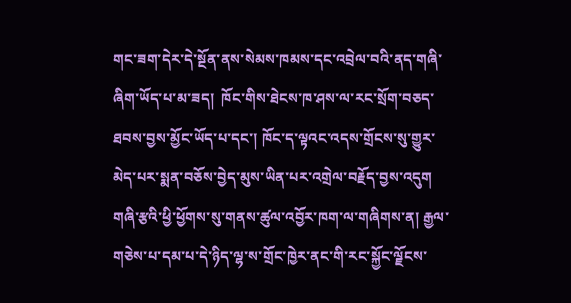གང་ཟག་དེར་དེ་སྔོན་ནས་སེམས་ཁམས་དང་འབྲེལ་བའི་ནད་གཞི་ཞིག་ཡོད་པ་མ་ཟད།  ཁོང་གིས་ཐེངས་ཁ་ཤས་ལ་རང་སྲོག་བཅད་ཐབས་བྱས་མྱོང་ཡོད་པ་དང་། ཁོང་ད་ལྟའང་འདས་གྲོངས་སུ་གྱུར་མེད་པར་སྨན་བཅོས་བྱེད་མུས་ཡིན་པར་འགྲེལ་བརྗོད་བྱས་འདུག གཞི་རྩའི་ཕྱི་ཕྱོགས་སུ་གནས་ཚུལ་འབྱོར་ཁག་ལ་གཞིགས་ན། རྒྱལ་གཅེས་པ་དམ་པ་དེ་ཉིད་ལྷ་ས་གྲོང་ཁྱེར་ནང་གི་རང་སྐྱོང་ལྗོངས་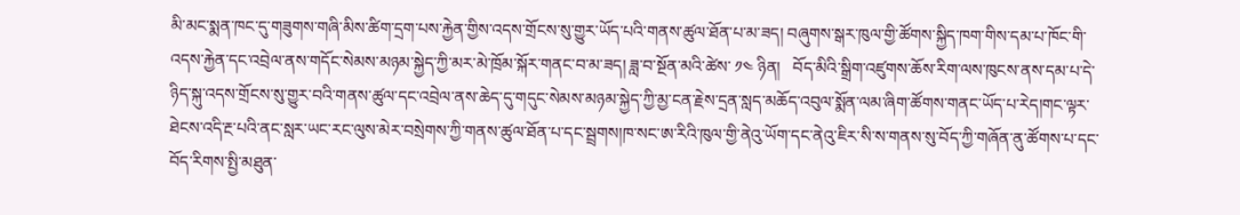མི་མང་སྨན་ཁང་དུ་གཟུགས་གཞི་མིས་ཚིག་དྲག་པས་རྐྱེན་གྱིས་འདས་གྲོངས་སུ་གྱུར་ཡོད་པའི་གནས་ཚུལ་ཐོན་པ་མ་ཟད། བཞུགས་སྒར་ཁུལ་གྱི་ཚོགས་སྐྱིད་ཁག་གིས་དམ་པ་ཁོང་གི་འདས་རྐྱེན་དང་འབྲེལ་ནས་གདོང་སེམས་མཉམ་སྐྱེད་ཀྱི་མར་མེ་ཁྲོམ་སྐོར་གནང་བ་མ་ཟད། ཟླ་བ་སྔོན་མའི་ཚེས་ ༡༤ ཉིན།   བོད་མིའི་སྒྲིག་འཛུགས་ཆོས་རིག་ལས་ཁུངས་ནས་དམ་པ་དེ་ཉིད་སྐུ་འདས་གྲོངས་སུ་གྱུར་བའི་གནས་ཚུལ་དང་འབྲེལ་ནས་ཆེད་དུ་གདུང་སེམས་མཉམ་སྐྱེད་ཀྱི་མྱ་ངན་རྗེས་དྲན་སླད་མཆོད་འབུལ་སྨོན་ལམ་ཞིག་ཚོགས་གནང་ཡོད་པ་རེད།གང་ལྟར་ཐེངས་འདི་རྔ་པའི་ནང་སླར་ཡང་རང་ལུས་མེར་བསྲེགས་ཀྱི་གནས་ཚུལ་ཐོན་པ་དང་སྦྲགས།ཁ་སང་ཨ་རིའི་ཁུལ་གྱི་ནེའུ་ཡོག་དང་ནེའུ་ཇིར་སི་ས་གནས་སུ་བོད་ཀྱི་གཞོན་ནུ་ཚོགས་པ་དང་བོད་རིགས་སྤྱི་མཐུན་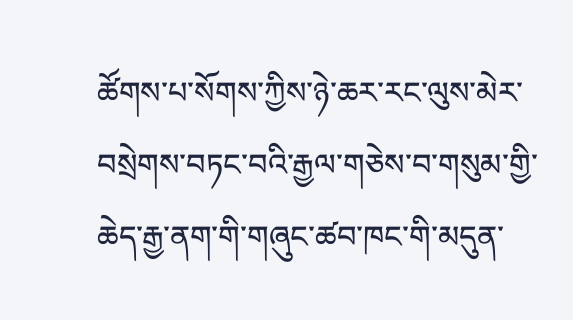ཚོགས་པ་སོགས་ཀྱིས་ཉེ་ཆར་རང་ལུས་མེར་བསྲེགས་བཏང་བའི་རྒྱལ་གཅེས་བ་གསུམ་གྱི་ཆེད་རྒྱ་ནག་གི་གཞུང་ཚབ་ཁང་གི་མདུན་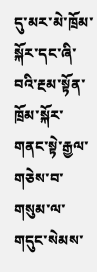དུ་མར་མེ་ཁྲོམ་སྐོར་དང་ཞི་བའི་རྔམ་སྟོན་ཁྲོམ་སྐོར་གནང་སྟེ་རྒྱལ་གཅེས་བ་གསུམ་ལ་གདུང་སེམས་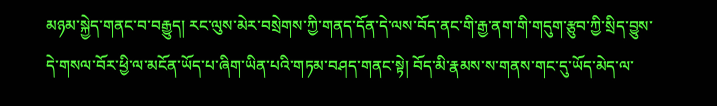མཉམ་སྐྱེད་གནང་བ་བརྒྱུད། རང་ལུས་མེར་བསྲེགས་ཀྱི་གནད་དོན་དེ་ལས་བོད་ནང་གི་རྒྱ་ནག་གི་གདུག་རྩུབ་ཀྱི་སྲིད་བྱུས་དེ་གསལ་བོར་ཕྱི་ལ་མངོན་ཡོད་པ་ཞིག་ཡིན་པའི་གཏམ་བཤད་གནང་སྟེ། བོད་མི་རྣམས་ས་གནས་གང་དུ་ཡོད་མེད་ལ་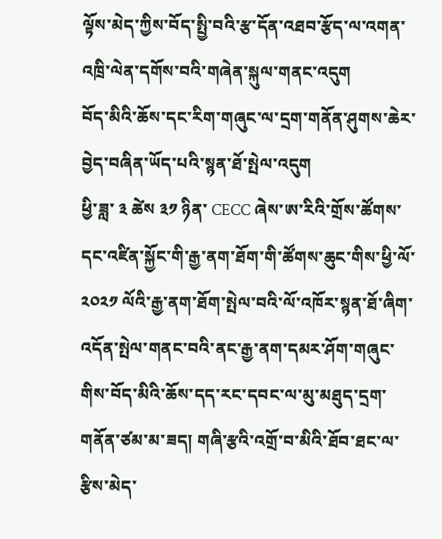ལྟོས་མེད་ཀྱིས་བོད་སྤྱི་བའི་རྩ་དོན་འཐབ་རྩོད་ལ་འགན་འཁྲི་ལེན་དགོས་བའི་གཞེན་སྐུལ་གནང་འདུག
བོད་མིའི་ཆོས་དང་རིག་གཞུང་ལ་དྲག་གནོན་ཤུགས་ཆེར་བྱེད་བཞིན་ཡོད་པའི་སྙན་ཐོ་སྤེལ་འདུག
ཕྱི་ཟླ་ ༣ ཚེས ༣༡ ཉིན་ CECC ཞེས་ཨ་རིའི་གྲོས་ཚོགས་དང་འཛིན་སྐྱོང་གི་རྒྱ་ནག་ཐོག་གི་ཚོགས་ཆུང་གིས་ཕྱི་ལོ་ ༢༠༢༡ ལོའི་རྒྱ་ནག་ཐོག་སྤེལ་བའི་ལོ་འཁོར་སྙན་ཐོ་ཞིག་འདོན་སྤེལ་གནང་བའི་ནང་རྒྱ་ནག་དམར་ཤོག་གཞུང་གིས་བོད་མིའི་ཆོས་དད་རང་དབང་ལ་མུ་མཐུད་དྲག་གནོན་ཙམ་མ་ཟད། གཞི་རྩའི་འགྲོ་བ་མིའི་ཐོབ་ཐང་ལ་རྩིས་མེད་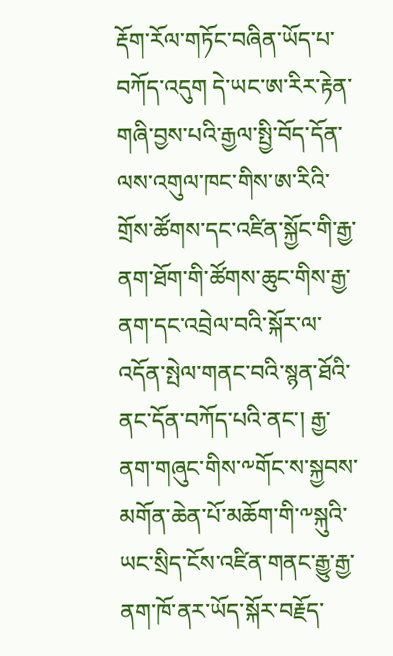རྡོག་རོལ་གཏོང་བཞིན་ཡོད་པ་བཀོད་འདུག དེ་ཡང་ཨ་རིར་རྟེན་གཞི་བྱས་པའི་རྒྱལ་སྤྱི་བོད་དོན་ལས་འགུལ་ཁང་གིས་ཨ་རིའི་གྲོས་ཚོགས་དང་འཛིན་སྐྱོང་གི་རྒྱ་ནག་ཐོག་གི་ཚོགས་ཆུང་གིས་རྒྱ་ནག་དང་འབྲེལ་བའི་སྐོར་ལ་འདོན་སྤེལ་གནང་བའི་སྙན་ཐོའི་ནང་དོན་བཀོད་པའི་ནང་། རྒྱ་ནག་གཞུང་གིས་༸གོང་ས་སྐྱབས་མགོན་ཆེན་པོ་མཆོག་གི་༸སྐུའི་ཡང་སྲིད་ངོས་འཛིན་གནང་རྒྱུ་རྒྱ་ནག་ཁོ་ནར་ཡོད་སྐོར་བརྗོད་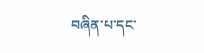བཞིན་པ་དང་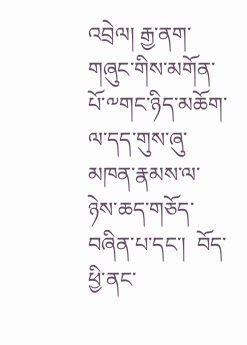འབྲེལ། རྒྱ་ནག་གཞུང་གིས་མགོན་པོ་༸གང་ཉིད་མཆོག་ལ་དད་གུས་ཞུ་མཁན་རྣམས་ལ་ཉེས་ཆད་གཅོད་བཞིན་པ་དང་།  བོད་ཕྱི་ནང་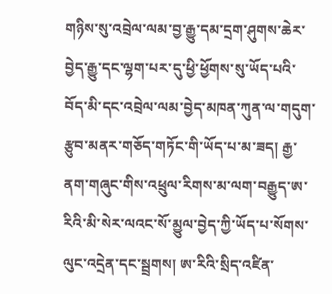གཉིས་སུ་འབྲེལ་ལམ་བྱ་རྒྱུ་དམ་དྲག་ཤུགས་ཆེར་བྱེད་རྒྱུ་དང་ལྷག་པར་དུ་ཕྱི་ཕྱོགས་སུ་ཡོད་པའི་བོད་མི་དང་འབྲེལ་ལམ་བྱེད་མཁན་ཀུན་ལ་གདུག་རྩུབ་མནར་གཅོད་གཏོང་གི་ཡོད་པ་མ་ཟད། རྒྱ་ནག་གཞུང་གིས་འཕྲུལ་རིགས་མ་ལག་བརྒྱུད་ཨ་རིའི་མི་སེར་ལའང་སོ་མྱུལ་བྱེད་ཀྱི་ཡོད་པ་སོགས་ལུང་འདྲེན་དང་སྦྲགས། ཨ་རིའི་སྲིད་འཛིན་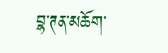བྷ་ཊན་མཆོག་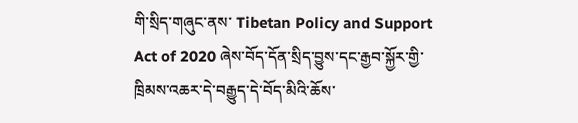གི་སྲིད་གཞུང་ནས་ Tibetan Policy and Support Act of 2020 ཞེས་བོད་དོན་སྲིད་བྱུས་དང་རྒྱབ་སྐྱོར་གྱི་ཁྲིམས་འཆར་དེ་བརྒྱུད་དེ་བོད་མིའི་ཆོས་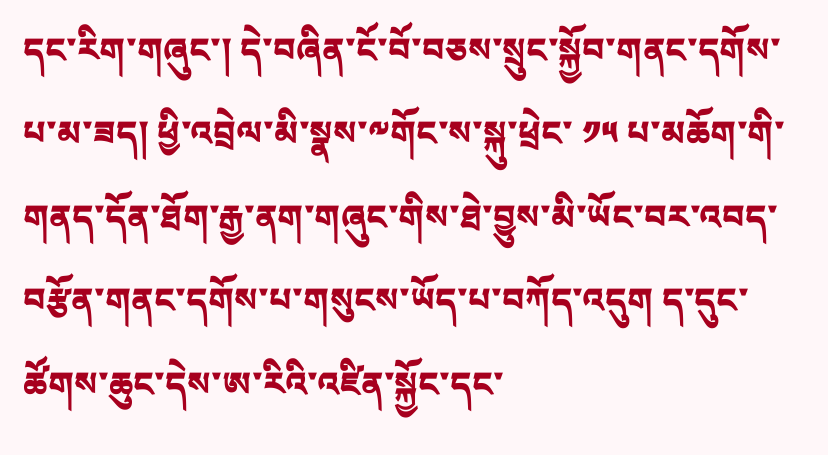དང་རིག་གཞུང་། དེ་བཞིན་ངོ་བོ་བཅས་སྲུང་སྐྱོབ་གནང་དགོས་པ་མ་ཟད། ཕྱི་འབྲེལ་མི་སྣས་༸གོང་ས་སྐུ་ཕྲེང་ ༡༥ པ་མཆོག་གི་གནད་དོན་ཐོག་རྒྱ་ནག་གཞུང་གིས་ཐེ་བྱུས་མི་ཡོང་བར་འབད་བརྩོན་གནང་དགོས་པ་གསུངས་ཡོད་པ་བཀོད་འདུག ད་དུང་ཚོགས་ཆུང་དེས་ཨ་རིའི་འཛིན་སྐྱོང་དང་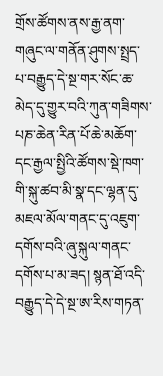གྲོས་ཚོགས་ནས་རྒྱ་ནག་གཞུང་ལ་གནོན་ཤུགས་སྤྲད་པ་བརྒྱུད་དེ་སྔ་གར་སོང་ཆ་མེད་དུ་གྱུར་བའི་ཀུན་གཟིགས་པཎ་ཆེན་རིན་པོ་ཆེ་མཆོག་དང་རྒྱལ་སྤྱིའི་ཚོགས་སྡེ་ཁག་གི་སྐུ་ཚབ་མི་སྣ་དང་ལྷན་དུ་མཇལ་མོལ་གནང་དུ་འཇུག་དགོས་བའི་ཞུ་སྐུལ་གནང་དགོས་པ་མ་ཟད། སྙན་ཐོ་འདི་བརྒྱུད་དེ་དེ་སྔ་ཨ་རིས་གཏན་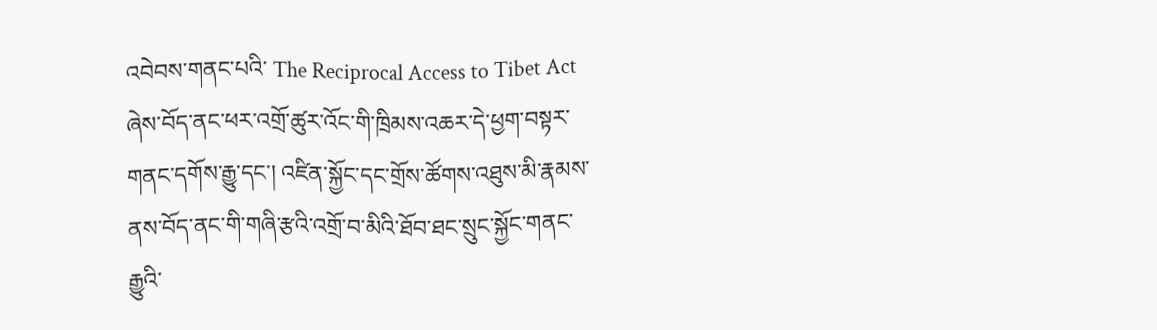འབེབས་གནང་པའི་ The Reciprocal Access to Tibet Act ཞེས་བོད་ནང་ཕར་འགྲོ་ཚུར་འོང་གི་ཁྲིམས་འཆར་དེ་ཕྱག་བསྟར་གནང་དགོས་རྒྱུ་དང་། འཛིན་སྐྱོང་དང་གྲོས་ཚོགས་འཐུས་མི་རྣམས་ནས་བོད་ནང་གི་གཞི་རྩའི་འགྲོ་བ་མིའི་ཐོབ་ཐང་སྲུང་སྐྱོང་གནང་རྒྱུའི་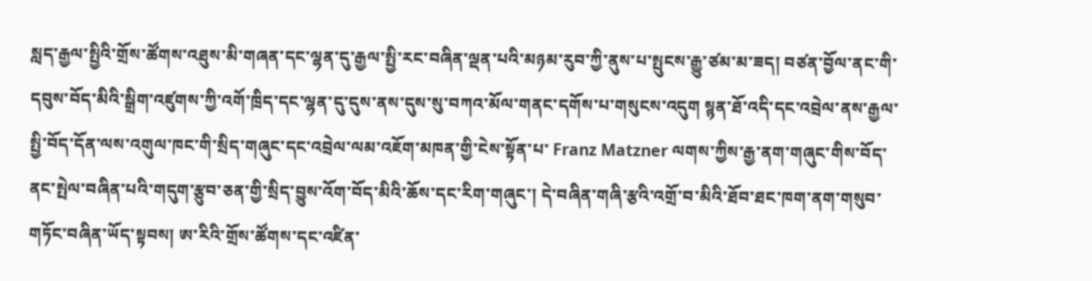སླད་རྒྱལ་སྤྱིའི་གྲོས་ཚོགས་འཐུས་མི་གཞན་དང་ལྷན་དུ་རྒྱལ་སྤྱི་རང་བཞིན་ལྡན་པའི་མཉམ་རུབ་ཀྱི་ནུས་པ་སྤུངས་རྒྱུ་ཙམ་མ་ཟད། བཙན་བྱོལ་ནང་གི་དབུས་བོད་མིའི་སྒྲིག་འཛུགས་ཀྱི་འགོ་ཁྲིད་དང་ལྷན་དུ་དུས་ནས་དུས་སུ་བཀའ་མོལ་གནང་དགོས་པ་གསུངས་འདུག སྙན་ཐོ་འདི་དང་འབྲེལ་ནས་རྒྱལ་སྤྱི་བོད་དོན་ལས་འགུལ་ཁང་གི་སྲིད་གཞུང་དང་འབྲེལ་ལམ་འཇོག་མཁན་གྱི་ངེས་སྟོན་པ་ Franz Matzner ལགས་ཀྱིས་རྒྱ་ནག་གཞུང་གིས་བོད་ནང་སྤེལ་བཞིན་པའི་གདུག་རྩུབ་ཅན་གྱི་སྲིད་བྱུས་འོག་བོད་མིའི་ཆོས་དང་རིག་གཞུང་། དེ་བཞིན་གཞི་རྩའི་འགྲོ་བ་མིའི་ཐོབ་ཐང་ཁག་ནག་གསུབ་གཏོང་བཞིན་ཡོད་སྟབས། ཨ་རིའི་གྲོས་ཚོགས་དང་འཛིན་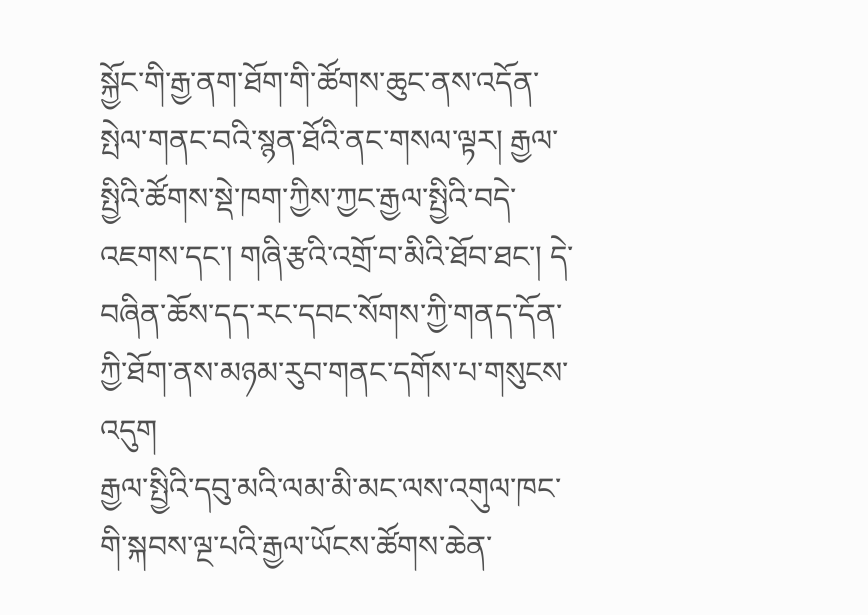སྐྱོང་གི་རྒྱ་ནག་ཐོག་གི་ཚོགས་ཆུང་ནས་འདོན་སྤེལ་གནང་བའི་སྙན་ཐོའི་ནང་གསལ་ལྟར། རྒྱལ་སྤྱིའི་ཚོགས་སྡེ་ཁག་ཀྱིས་ཀྱང་རྒྱལ་སྤྱིའི་བདེ་འཇགས་དང་། གཞི་རྩའི་འགྲོ་བ་མིའི་ཐོབ་ཐང་། དེ་བཞིན་ཆོས་དད་རང་དབང་སོགས་ཀྱི་གནད་དོན་ཀྱི་ཐོག་ནས་མཉམ་རུབ་གནང་དགོས་པ་གསུངས་འདུག
རྒྱལ་སྤྱིའི་དབུ་མའི་ལམ་མི་མང་ལས་འགུལ་ཁང་གི་སྐབས་ལྔ་པའི་རྒྱལ་ཡོངས་ཚོགས་ཆེན་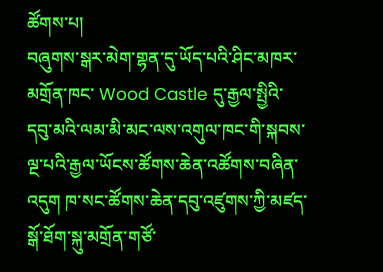ཚོགས་པ།
བཞུགས་སྒར་མེག་གྷན་དུ་ཡོད་པའི་ཤིང་མཁར་མགྲོན་ཁང་ Wood Castle དུ་རྒྱལ་སྤྱིའི་དབུ་མའི་ལམ་མི་མང་ལས་འགུལ་ཁང་གི་སྐབས་ལྔ་པའི་རྒྱལ་ཡོངས་ཚོགས་ཆེན་འཚོགས་བཞིན་འདུག ཁ་སང་ཚོགས་ཆེན་དབུ་འཛུགས་ཀྱི་མཛད་སྒོ་ཐོག་སྐུ་མགྲོན་གཙོ་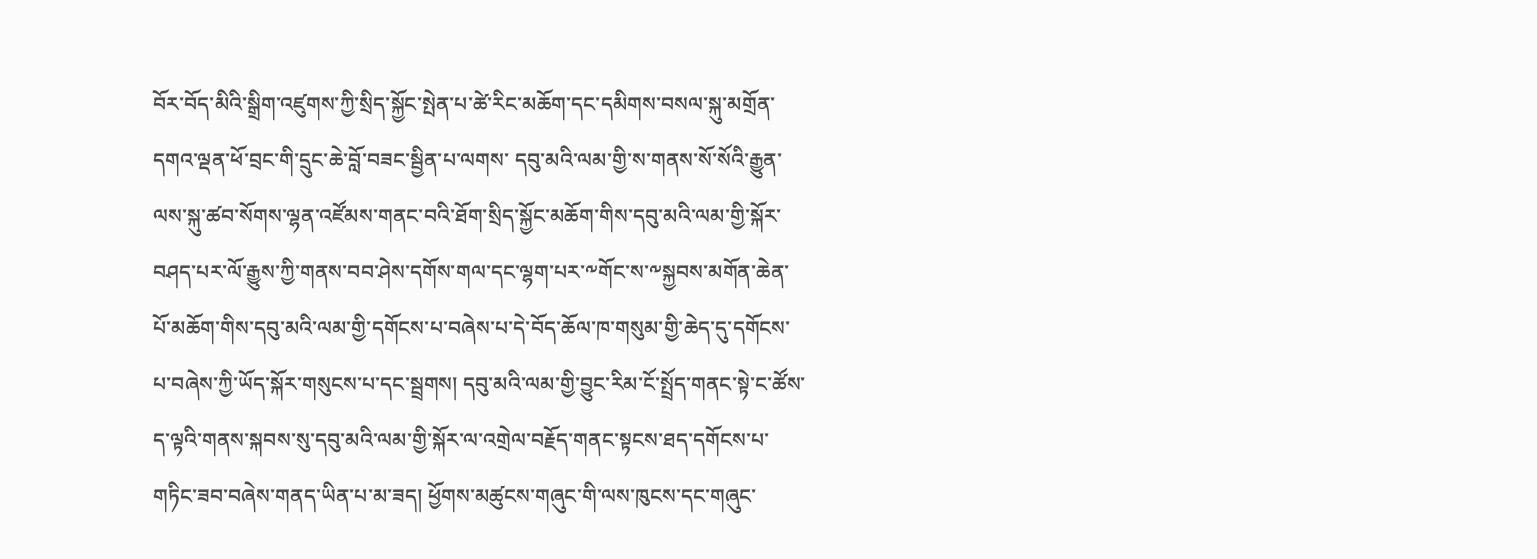བོར་བོད་མིའི་སྒྲིག་འཛུགས་ཀྱི་སྲིད་སྐྱོང་སྤེན་པ་ཚེ་རིང་མཆོག་དང་དམིགས་བསལ་སྐུ་མགྲོན་དགའ་ལྡན་ཕོ་བྲང་གི་དྲུང་ཆེ་བློ་བཟང་སྦྱིན་པ་ལགས་ དབུ་མའི་ལམ་གྱི་ས་གནས་སོ་སོའི་རྒྱུན་ལས་སྐུ་ཚབ་སོགས་ལྷན་འཛོམས་གནང་བའི་ཐོག་སྲིད་སྐྱོང་མཆོག་གིས་དབུ་མའི་ལམ་གྱི་སྐོར་བཤད་པར་ལོ་རྒྱུས་ཀྱི་གནས་བབ་ཤེས་དགོས་གལ་དང་ལྷག་པར་༸གོང་ས་༸སྐྱབས་མགོན་ཆེན་པོ་མཆོག་གིས་དབུ་མའི་ལམ་གྱི་དགོངས་པ་བཞེས་པ་དེ་བོད་ཆོལ་ཁ་གསུམ་གྱི་ཆེད་དུ་དགོངས་པ་བཞེས་ཀྱི་ཡོད་སྐོར་གསུངས་པ་དང་སྦྲགས། དབུ་མའི་ལམ་གྱི་བྱུང་རིམ་ངོ་སྤྲོད་གནང་སྟེ་ང་ཚོས་ད་ལྟའི་གནས་སྐབས་སུ་དབུ་མའི་ལམ་གྱི་སྐོར་ལ་འགྲེལ་བརྗོད་གནང་སྟངས་ཐད་དགོངས་པ་གཏིང་ཟབ་བཞེས་གནད་ཡིན་པ་མ་ཟད། ཕྱོགས་མཚུངས་གཞུང་གི་ལས་ཁུངས་དང་གཞུང་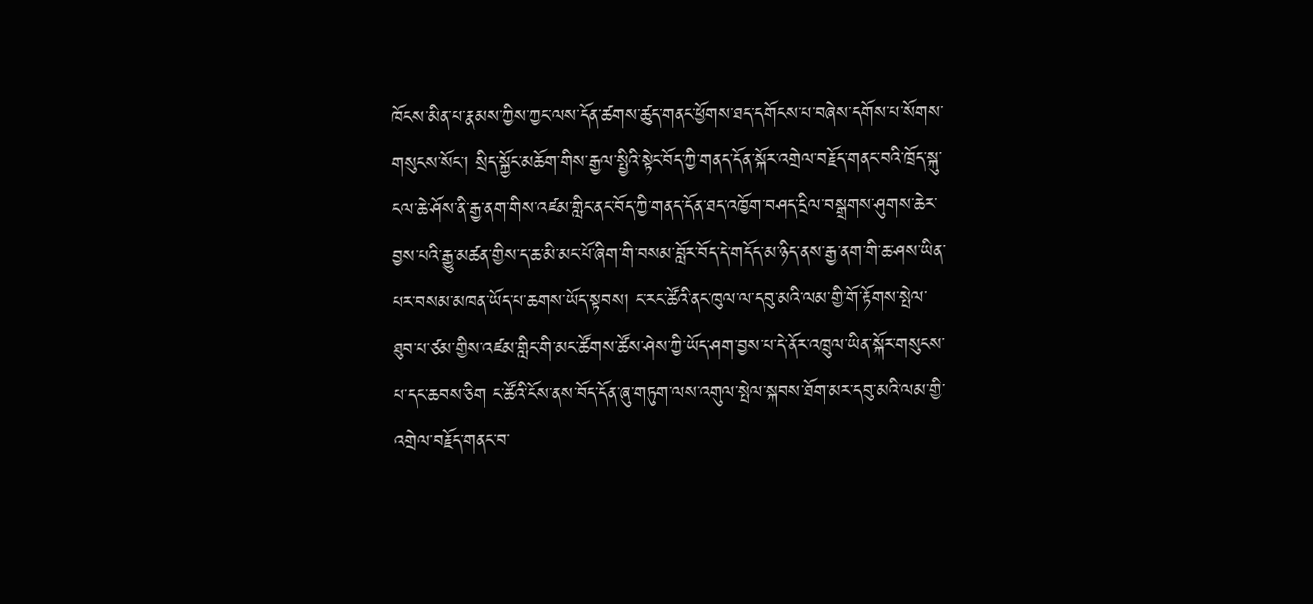ཁོངས་མིན་པ་རྣམས་ཀྱིས་ཀྱང་ལས་དོན་ཚགས་ཚུད་གནང་ཕྱོགས་ཐད་དགོངས་པ་བཞེས་དགོས་པ་སོགས་གསུངས་སོང་། སྲིད་སྐྱོང་མཆོག་གིས་རྒྱལ་སྤྱིའི་སྟེང་བོད་ཀྱི་གནད་དོན་སྐོར་འགྲེལ་བརྗོད་གནང་བའི་ཁྲོད་སྐུ་ངལ་ཆེ་ཤོས་ནི་རྒྱ་ནག་གིས་འཛམ་གླིང་ནང་བོད་ཀྱི་གནད་དོན་ཐད་འཁྱོག་བཤད་དྲིལ་བསྒྲགས་ཤུགས་ཆེར་བྱས་པའི་རྒྱུ་མཚན་གྱིས་ད་ཆ་མི་མང་པོ་ཞིག་གི་བསམ་བློར་བོད་དེ་གདོད་མ་ཉིད་ནས་རྒྱ་ནག་གི་ཆ་ཤས་ཡིན་པར་བསམ་མཁན་ཡོད་པ་ཆགས་ཡོད་སྟབས། ང་རང་ཚོའི་ནང་ཁུལ་ལ་དབུ་མའི་ལམ་གྱི་གོ་རྟོགས་སྤེལ་ཐུབ་པ་ཙམ་གྱིས་འཛམ་གླིང་གི་མང་ཚོགས་ཚོས་ཤེས་ཀྱི་ཡོད་ཤག་བྱས་པ་དེ་ནོར་འཁྲུལ་ཡིན་སྐོར་གསུངས་པ་དང་ཆབས་ཅིག ང་ཚོའི་ངོས་ནས་བོད་དོན་ཞུ་གཏུག་ལས་འགུལ་སྤེལ་སྐབས་ཐོག་མར་དབུ་མའི་ལམ་གྱི་འགྲེལ་བརྗོད་གནང་བ་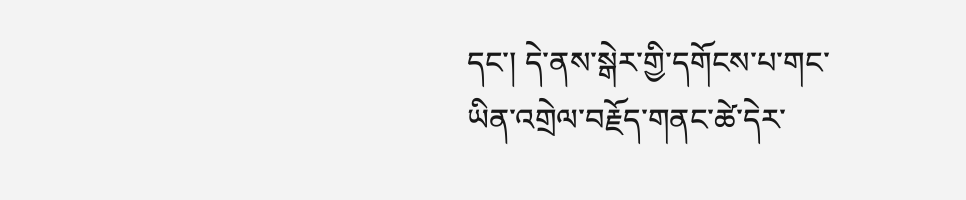དང་། དེ་ནས་སྒེར་གྱི་དགོངས་པ་གང་ཡིན་འགྲེལ་བརྗོད་གནང་ཚེ་དེར་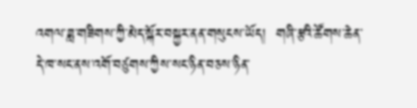འགལ་ཟླ་གཟིགས་ཀྱི་མེད་སྐོར་བསྐྱར་ནན་གསུངས་ཡོད།  གཞི་རྩའི་ཚོགས་ཆེན་དེ་ཁ་སང་ནས་འགོ་བཙུགས་ཀྱིས་སང་ཉིན་བཅས་ཉིན་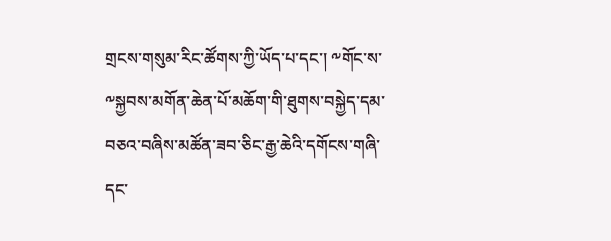གྲངས་གསུམ་རིང་ཚོགས་ཀྱི་ཡོད་པ་དང་། ༸གོང་ས་༸སྐྱབས་མགོན་ཆེན་པོ་མཆོག་གི་ཐུགས་བསྐྱེད་དམ་བཅའ་བཞིས་མཚོན་ཟབ་ཅིང་རྒྱ་ཆེའི་དགོངས་གཞི་དང་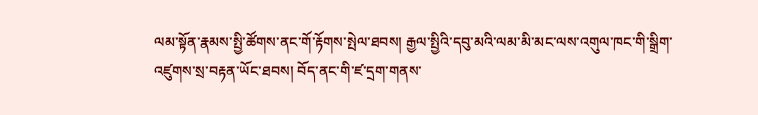ལམ་སྟོན་རྣམས་སྤྱི་ཚོགས་ནང་གོ་རྟོགས་སྤེལ་ཐབས། རྒྱལ་སྤྱིའི་དབུ་མའི་ལམ་མི་མང་ལས་འགུལ་ཁང་གི་སྒྲིག་འཛུགས་སྲ་བརྟན་ཡོང་ཐབས། བོད་ནང་གི་ཛ་དྲག་གནས་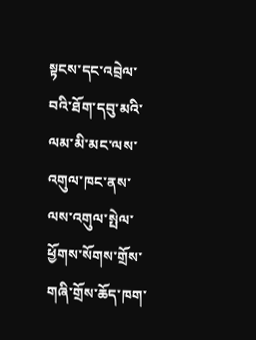སྟངས་དང་འབྲེལ་བའི་ཐོག་དབུ་མའི་ལམ་མི་མང་ལས་འགུལ་ཁང་ནས་ལས་འགུལ་སྤེལ་ཕྱོགས་སོགས་གྲོས་གཞི་གྲོས་ཆོད་ཁག་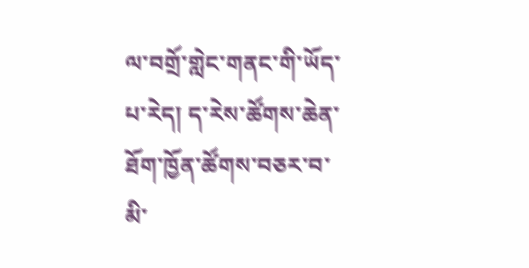ལ་བགྲོ་གླེང་གནང་གི་ཡོད་པ་རེད། ད་རེས་ཚོགས་ཆེན་ཐོག་ཁྱོན་ཚོགས་བཅར་བ་མི་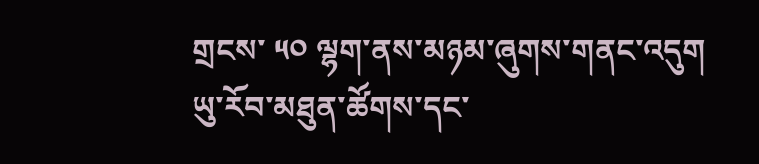གྲངས་ ༥༠ ལྷག་ནས་མཉམ་ཞུགས་གནང་འདུག
ཡུ་རོབ་མཐུན་ཚོགས་དང་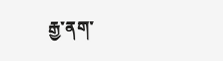རྒྱ་ནག་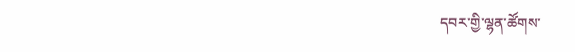དབར་གྱི་ལྷན་ཚོགས་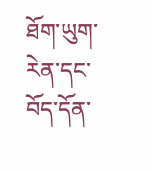ཐོག་ཡུག་རེན་དང་བོད་དོན་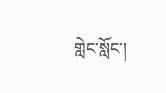གླེང་སློང་།